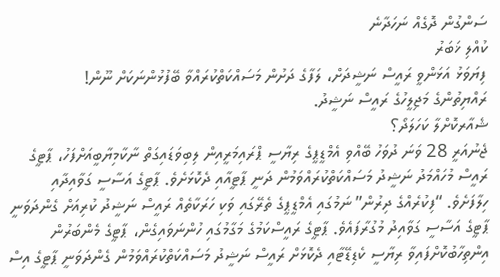ސަންގުން ދޮގެއް ނަހަދާނެ
ކުއްލި ޚަބަރު
ފިޔަވަޅު އަޅަންވީ ރައީސް ނަޝީދަށް، ލަފާގެ ދަށުން މަސައްކަތްކުރައްވާ ބޭފުޅުންނަކަށް ނޫން!
ރައްޔިތުންގެ މަޖިލީހުގެ ރައީސް ނަޝީދު.
ޝެއާރކޮށްލާ ކަހަލަދޯ؟
ޖެނުއަރީ 28 ވަނަ ދުވަހު ބޭއްވި އެމްޑީޕީގެ ރިޔާސީ ޕްރައިމަރީއިން ލިބިވަޑައިގަތް ނާކާމިޔާބީއަށްފަހު، ޕާޓީގެ ރައީސް މުހައްމަދު ނަޝީދު މަސައްކަތްކުރައްވަމުން ދަނީ ޕާޓީއާއި ދެކޮޅަށެވެ. ޕާޓީގެ އަސާސީ ގަވާއިދާއި ހިލާފަށެވެ. “ފިކުރެއްގެ ދިރުން” ނަމުގައި އެމްޑީޕީގެ ތެރޭގައި ވަކި ހަރަކާތެއް ރައީސް ނަޝީދު ކުރިއަށް ގެންދަވަނީ ޕާޓީގެ އަސާސީ ގަވާއިދު މުގުރާފައެވެ. ޕާޓީގެ ރައީސްކަމުގެ މަގާމުގައި ހުންނަވައިގެން، ޕާޓީގެ މެންބަރުން އިންތިހާބުކޮށްފައިވާ ރިޔާސީ ކެޑިޑޭޓާއި ދެކޮޅަށް ރައީސް ނަޝީދު މަސައްކަތްކުރައްވަމުން ގެންދަވަނީ ޕާޓީގެ އިސް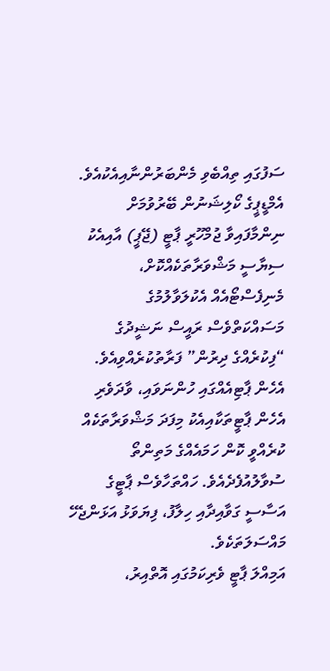ސަފުގައި ތިއްބެވި މެންބަރުންނާއިއެކުއެވެ.
އެމްޑީޕީގެ ކޯލިޝަނުން ބޭރުވުމަށް ނިންމާފައިވާ ޖުމްހޫރީ ޕާޓީ (ޖޭޕީ) އާއިއެކު ސިޔާސީ މަޝްވަރާތަކެއްކޮށް، މެނިފެސްޓޯއެއް އެކުލަވާލުމުގެ މަސައްކަތްވެސް ރައީސް ނަޝީދުގެ “ފިކުރެއްގެ ދިރުން” ފަރާތުކުރެއްވިއެވެ. އެހެން ޕާޓިއެއްގައި ހުންނަވައި، ވާދަވެރި އެހެން ޕާޓީތަކާއިއެކު މިފަދަ މަޝްވަރާތަކެއް ކުރެއްވީ ކޮން ހަމައެއްގެ މަތިންތޯ ސުވާލުއުފެދެއެވެ. ހައްތަހާވެސް ޕާޓީގެ އަސާސީ ގަވާއިދާއި ހިލާފު، ފިޔަވަޅު އަޅަންޖެހޭ މައްސަލަތަކެވެ.
އަމިއްލަ ޕާޓީ ވެރިކަމުގައި އޮތްއިރު،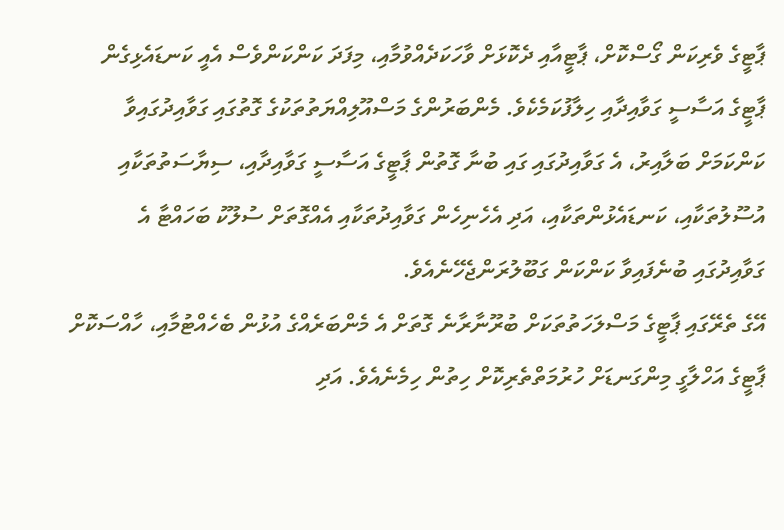ޕާޓީގެ ވެރިކަން ގޯސްކޮށް، ޕާޓީއާއި ދެކޮޅަށް ވާހަކަދެއްވުމާއި، މިފަދަ ކަންކަންވެސް އެއީ ކަނޑައެޅިގެން ޕާޓީގެ އަސާސީ ގަވާއިދާއި ހިލާފުކަމެކެވެ. މެންބަރުންގެ މަސްއޫލިއްޔަތުތަކުގެ ގޮތުގައި ގަވާއިދުގައިވާ ކަންކަމަށް ބަލާއިރު، އެ ގަވާއިދުގައި ގައި ބުނާ ގޮތުން ޕާޓީގެ އަސާސީ ގަވާއިދާއި، ސިޔާސަތުތަކާއި އުސޫލުތަކާއި، ކަނޑައެޅުންތަކާއި، އަދި އެހެނިހެން ގަވާއިދުތަކާއި އެއްގޮތަށް ސުލޫކު ބަހައްޓާ އެ ގަވާއިދުގައި ބުނެފައިވާ ކަންކަން ގަބޫލުރަންޖެހޭނެއެވެ.
އޭގެ ތެރޭގައި ޕާޓީގެ މަސްލަހަތުތަކަށް ބުރޫނާރާނެ ގޮތަށް އެ މެންބަރެއްގެ އުޅުން ބެހެއްޓުމާއި، ހާއްސަކޮށް ޕާޓީގެ އަހްލާގީ މިންގަނޑަށް ހުރުމަތްތެރިކޮށް ހިތުން ހިމެނެއެވެ. އަދި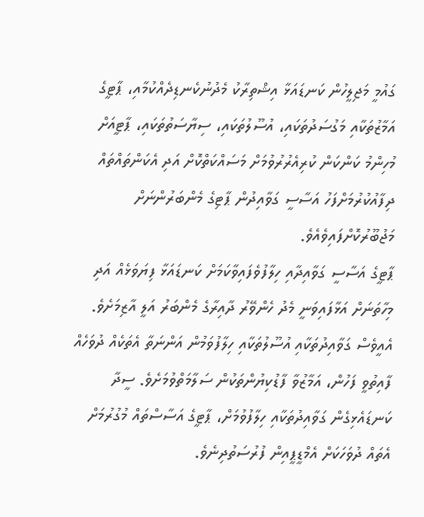ގައުމީ މަޖިލީހުން ކަނޑައަޅާ އިޝްތިރާކު މެދުނުކެނޑިދެއްކުމާއި، ޕާޓީގެ އަމާޒުތަކާއި މަގުސަދުތަކައި، އުސޫލުތަކައި، ސިޔާސަތުތަކައި، ޕާޓީއަށް މުހިންމު ކަންކަން ކުރިއެރުރުވުމަށް މަސައްކަތްކޮށް އަދި އެކަންތައްތައް ދިފާއުކުރުމަށްފަހު އަސާސީ ގަވާއިދުން ޕާޓިގެ މެންބަރުންނަށް މަޖުބޫރުކޮށްފައިވެއެވެ.
ޕާޓީގެ އަސާސީ ގަވާއިދާއި ހިލާފުވެފައިވާކަމަށް ކަނޑައަޅާ ފިޔަވަޅެއް އަދި މިހާތަނަށް އަޅާފައިވަނީ މެދު ހެންވޭރު ދާއިރާގެ މެންބަރު އަލީ އާޒިމަށެވެ. އެއީވެސް ގަވާއިދުތަކާއި އުސޫލުތަކާއި ހިލާފުވަމުން އަންނަތާ އެތަކެއް ދުވަހެއް ފާއިތުވީ ފަހުން، އަމާޒުވާ ފާޑުކިޔުންތަކުން ސަލާމަތްވުމަށެވެ. ސީދާ ކަނޑައެޅިގެން ގަވާއިދުތަކާއި ހިލާފުވުމަށް، ޕާޓީގެ އަސާސްތައް މުގުރުމަށް އެތައް ދުވަހަކަށް އެމްޑީޕީއިން ފުރުސަތުދިނެވެ.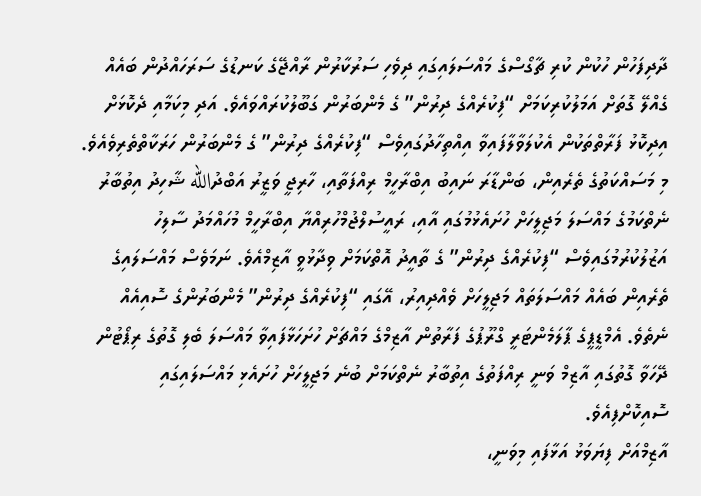ދާދިފަހުން ހުކުން ކުރި ޗާގޯސްގެ މައްސަލައިގައި ދިވެހި ސަރުކާރުން ރާއްޖޭގެ ކަނޑުގެ ސަރަހައްދުން ބައެއް ގެއްލޭ ގޮތަށް އަމަލުކުރިކަމަށް “ފިކުރެއްގެ ދިރުން” ގެ މެންބަރުން ގަބޫލުކުރައްވައެވެ. އަދި މިކަމާއި ދެކޮޅަށް އިދިކޮޅު ފަރާތްތަކުން އެކުލަވާލާފައިވާ އިއްތިހާދުގައިވެސް “ފިކުރެއްގެ ދިރުން” ގެ މެންބަރުން ހަރަކާތްތެރިވެއެވެ. މި މަސައްކަތުގެ ތެރެއިން، ބަންޑާރަ ނައިބު އިބްރާހީމް ރިއްފަތާއި، ހާރިޖީ ވަޒީރު އަބްދުالله ޝާހިދު އިތުބާރު ނެތްކަމުގެ މައްސަލަ މަޖިލީހަށް ހުށައެޅުމުގައި އާއި، ރައީސުލްޖުމްހުރިއްޔާ އިބްރާހީމް މުހައްމަދު ސާލިހު އަޒުލުކުރުމުގައިވެސް “ފިކުރެއްގެ ދިރުން” ގެ ތާއީދު އޮތްކަމަށް ވިދާޅުވީ އާޒިމްއެވެ. ނަމަވެސް މައްސަލައިގެ ތެރެއިން ބައެއް މައްސަލަތައް މަޖިލީހަށް ވެއްދިއިރު، އޭގައި “ފިކުރެއްގެ ދިރުން” މެންބަރުންގެ ސޮއިއެއް ނެތެވެ. އެމްޑީޕީގެ ޕާލަމެންޓަރީ ގްރޫޕުގެ ފަރާތުން އާޒިމްގެ މައްޗަށް ހުށަހަޅާފައިވާ މައްސަލަ ބެލި ގޮތުގެ ރިޕޯޓުން ދޭހަވާ ގޮތުގައި އާޒިމް ވަނީ ރިއްފަތުގެ އިތުބާރު ނެތްކަމަށް ބުނެ މަޖިލީހަށް ހުށައެޅި މައްސަލައިގައި ސޮއިކޮށްފިއެވެ.
އާޒިމްއަށް ފިޔަވަޅު އަޅާފައި މިވަނީ،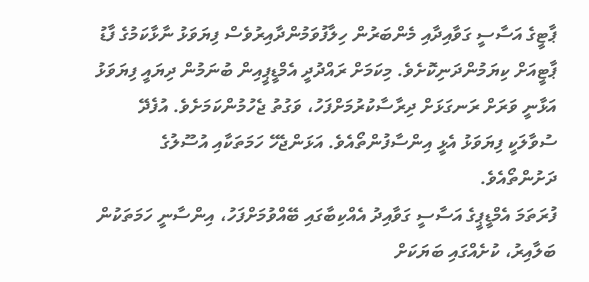ޕާޓީގެ އަސާސީ ގަވާއިދާއި މެންބަރުން ހިލާފުވަމުންދާއިރުވެސް ފިޔަވަޅު ނާޅާކަމުގެ ފާޑު ޕާޓީއަށް ކިޔަމުންދަނިކޮށެވެ. މިކަމަށް ރައްދުދީ އެމްޑީޕީއިން ބުނަމުން ދިޔައީ ފިޔަވަޅު އަޅާނީ ވަރަށް ރަނގަޅަށް ދިރާސާކުރުމަށްފަހު، ވަގުތު ޖެހުމުންކަމަށެވެ. އުފެދޭ ސުވާލަކީ ފިޔަވަޅު އެޅީ އިންސާފުންތޯއެވެ. އަޅަންޖެހޭ ހަމަތަކާއި އުސޫލުގެ ދަށުންތޯއެވެ.
ފުރަތަމަ އެމްޑީޕީގެ އަސާސީ ގަވާއިދު އެއްކިބާގައި ބޭއްވުމަށްފަހު، އިންސާނީ ހަމަތަކުން ބަލާއިރު، ކުށެއްގައި ބަޔަކަށް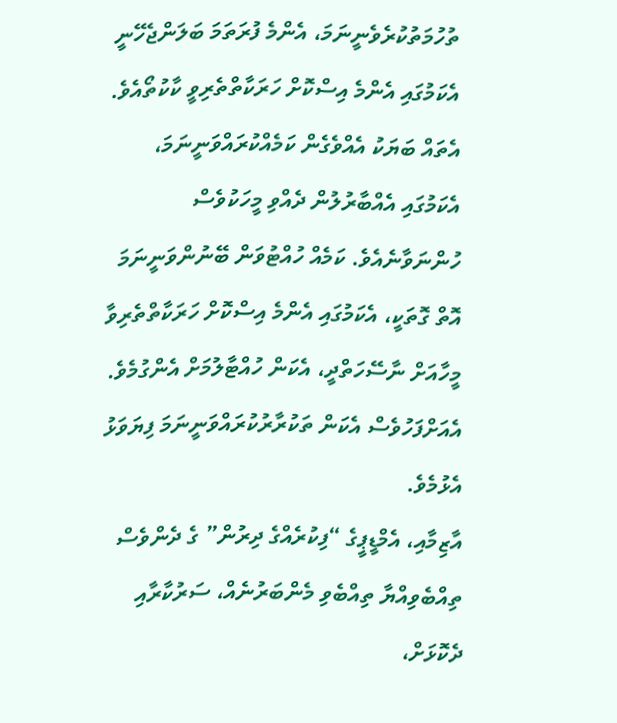ތުހުމަތުކުރެވެނީނަމަ، އެންމެ ފުރަތަމަ ބަލަންޖެހޭނީ އެކަމުގައި އެންމެ އިސްކޮށް ހަރަކާތްތެރިވީ ކާކުތޯއެވެ. އެތައް ބަޔަކު އެއްވެގެން ކަމެއްކުރައްވަނީނަމަ، އެކަމުގައި އެއްބާރުލުން ދެއްވި މީހަކުވެސް ހުންނަވާނެއެވެ. ކަމެއް ހުއްޓުވަން ބޭނުންވަނީނަމަ އޮތް ގޮތަކީ، އެކަމުގައި އެންމެ އިސްކޮށް ހަރަކާތްތެރިވާ މީހާއަށް ނާސޭހަތްދީ، އެކަން ހުއްޓާލުމަށް އެންގުމެވެ. އެއަށްފަހުވެސް އެކަން ތަކުރާރުކުރައްވަނީނަމަ ފިޔަވަޅު އެޅުމެވެ.
އާޒިމާއި، އެމްޑީޕީގެ “ފިކުރެއްގެ ދިރުން” ގެ ދެންވެސް ތިއްބެވިއްޔާ ތިއްބެވި މެންބަރުނެއް، ސަރުކާރާއި ދެކޮޅަށް،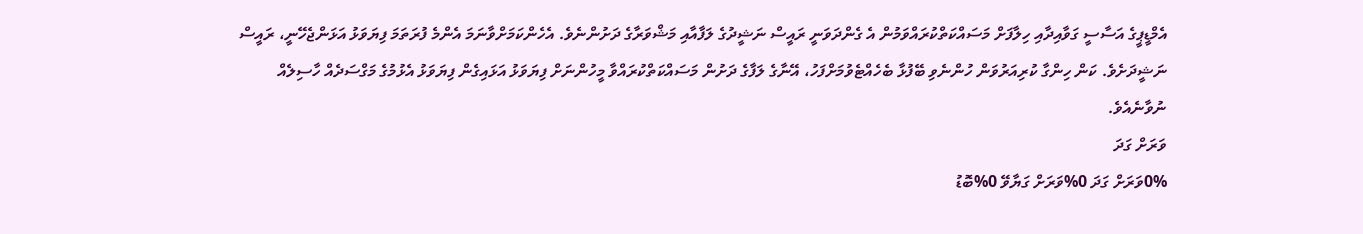އެމްޑީޕީގެ އަސާސީ ގަވާއިދާއި ހިލާފަށް މަސައްކަތްކުރައްވަމުން އެ ގެންދަވަނީ ރައީސް ނަޝީދުގެ ލަފާއާއި މަޝްވަރާގެ ދަށުންނެވެ. އެހެންކަމަށްވާނަމަ އެންމެ ފުރަތަމަ ފިޔަވަޅު އަޅަންޖެހޭނީ، ރައީސް ނަޝީދަށެވެ. ކަން ހިންގާ ކުރިއަރުވަން ހުންނެވި ބޭފުޅާ ބެހެއްޓެވުމަށްފަހު، އޭނާގެ ލަފާގެ ދަށުން މަސައްކަތްކުރައްވާ މީހުންނަށް ފިޔަވަޅު އަޅައިގެން ފިޔަވަޅު އެޅުމުގެ މަގްސަދެއް ހާސިލެއް ނުވާނެއެވެ.
ވަރަށް ގަދަ
0%ވަރަށް ގަދަ 0%ވަރަށް ގަޔާވޭ 0%ބޮޑު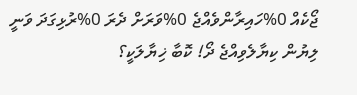ޖޯކެއް 0%ހައިރާންވެއްޖެ 0%ވަރަށް ދެރަ 0%ރުޅިގަދަ ވަނީ
ލިޔުން ކިޔާލެވިއްޖެ ދޯ! ކޮބާ ޚިޔާލަކީ؟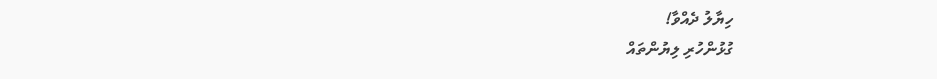ހިޔާލު ދެއްވާ!
ގުޅުންހުރި ލިޔުންތައް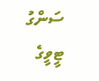ސަންގު ޓީވީގެ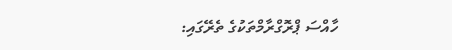ހާއްސަ ޕްރޮގްރާމްތަކުގެ ތެރޭގައި: